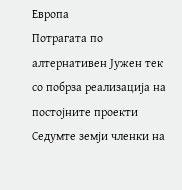Европа
Потрагата по алтернативен Јужен тек со побрза реализација на постојните проекти
Седумте земји членки на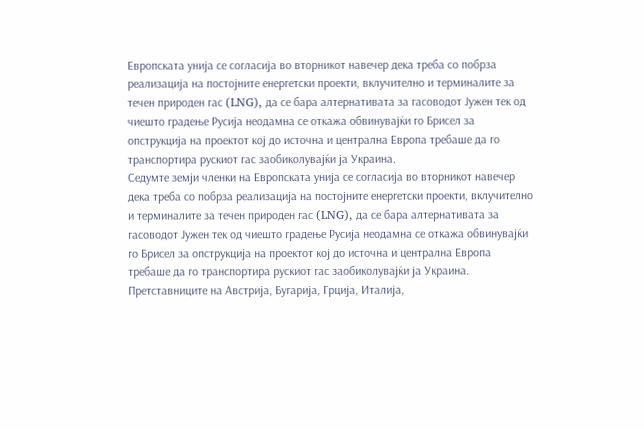Европската унија се согласија во вторникот навечер дека треба со побрза реализација на постојните енергетски проекти, вклучително и терминалите за течен природен гас (LNG), да се бара алтернативата за гасоводот Јужен тек од чиешто градење Русија неодамна се откажа обвинувајќи го Брисел за опструкција на проектот кој до источна и централна Европа требаше да го транспортира рускиот гас заобиколувајќи ја Украина.
Седумте земји членки на Европската унија се согласија во вторникот навечер дека треба со побрза реализација на постојните енергетски проекти, вклучително и терминалите за течен природен гас (LNG), да се бара алтернативата за гасоводот Јужен тек од чиешто градење Русија неодамна се откажа обвинувајќи го Брисел за опструкција на проектот кој до источна и централна Европа требаше да го транспортира рускиот гас заобиколувајќи ја Украина.
Претставниците на Австрија, Бугарија, Грција, Италија,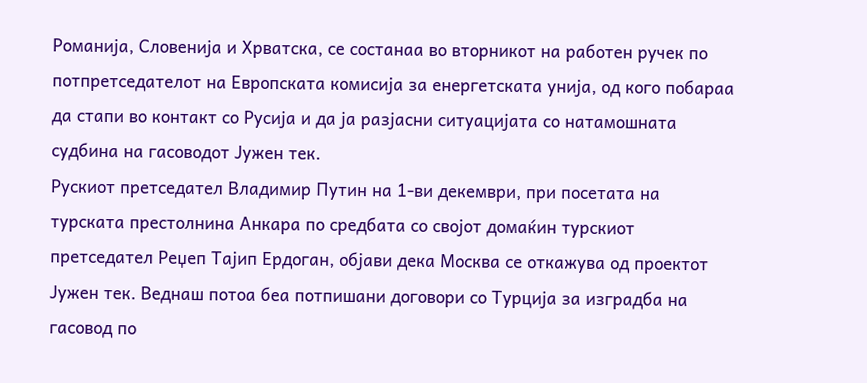Романија, Словенија и Хрватска, се состанаа во вторникот на работен ручек по потпретседателот на Европската комисија за енергетската унија, од кого побараа да стапи во контакт со Русија и да ја разјасни ситуацијата со натамошната судбина на гасоводот Јужен тек.
Рускиот претседател Владимир Путин на 1-ви декември, при посетата на турската престолнина Анкара по средбата со својот домаќин турскиот претседател Реџеп Тајип Ердоган, објави дека Москва се откажува од проектот Јужен тек. Веднаш потоа беа потпишани договори со Турција за изградба на гасовод по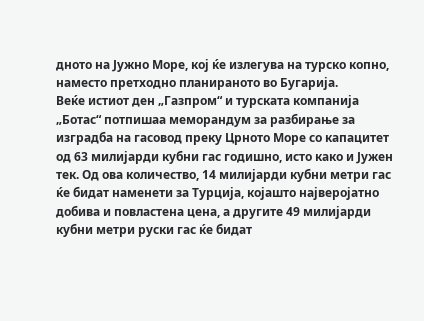дното на Јужно Море, кој ќе излегува на турско копно, наместо претходно планираното во Бугарија.
Веќе истиот ден „Газпром“ и турската компанија „Ботас“ потпишаа меморандум за разбирање за изградба на гасовод преку Црното Море со капацитет од 63 милијарди кубни гас годишно, исто како и Јужен тек. Од ова количество, 14 милијарди кубни метри гас ќе бидат наменети за Турција, којашто најверојатно добива и повластена цена, а другите 49 милијарди кубни метри руски гас ќе бидат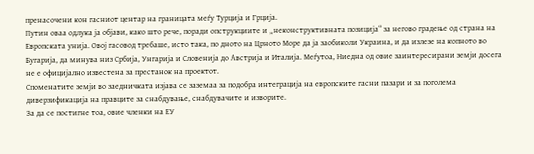пренасочени кон гасниот центар на границата меѓу Турција и Грција.
Путин оваа одлука ја објави, како што рече, поради опструкциите и „неконструктивната позиција“ за негово градење од страна на Европската унија. Овој гасовод требаше, исто така, по дното на Црното Море да ја заобиколи Украина, и да излезе на копното во Бугарија, да минува низ Србија, Унгарија и Словенија до Австрија и Италија. Меѓутоа, Ниедна од овие заинтересирани земји досега не е официјално известена за престанок на проектот.
Споменатите земји во заедничката изјава се заземаа за подобра интеграција на европските гасни пазари и за поголема диверзификација на правците за снабдување, снабдувачите и изворите.
За да се постигне тоа, овие членки на ЕУ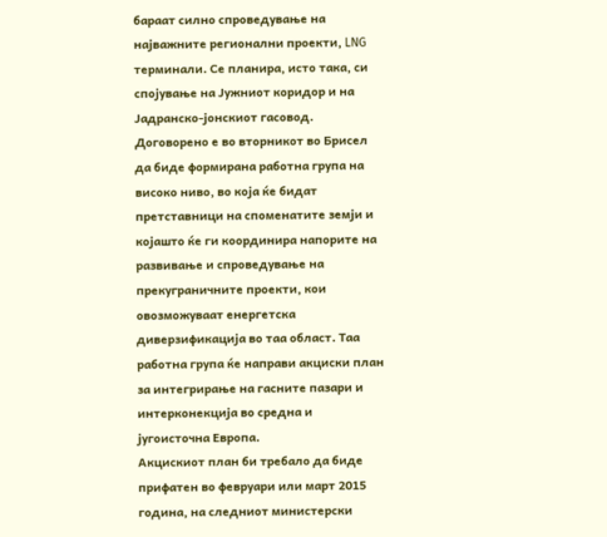бараат силно спроведување на најважните регионални проекти, LNG терминали. Се планира, исто така, си спојување на Јужниот коридор и на Јадранско-јонскиот гасовод.
Договорено е во вторникот во Брисел да биде формирана работна група на високо ниво, во која ќе бидат претставници на споменатите земји и којашто ќе ги координира напорите на развивање и спроведување на прекуграничните проекти, кои овозможуваат енергетска диверзификација во таа област. Таа работна група ќе направи акциски план за интегрирање на гасните пазари и интерконекција во средна и југоисточна Европа.
Акцискиот план би требало да биде прифатен во февруари или март 2015 година, на следниот министерски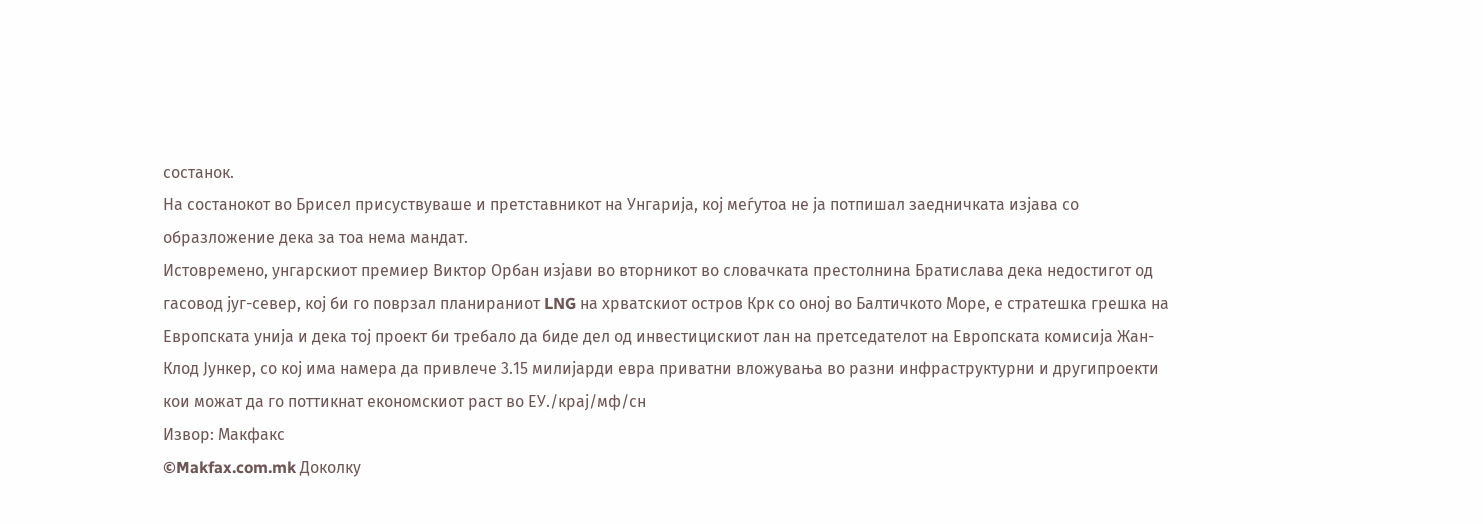состанок.
На состанокот во Брисел присуствуваше и претставникот на Унгарија, кој меѓутоа не ја потпишал заедничката изјава со образложение дека за тоа нема мандат.
Истовремено, унгарскиот премиер Виктор Орбан изјави во вторникот во словачката престолнина Братислава дека недостигот од гасовод југ-север, кој би го поврзал планираниот LNG на хрватскиот остров Крк со оној во Балтичкото Море, е стратешка грешка на Европската унија и дека тој проект би требало да биде дел од инвестицискиот лан на претседателот на Европската комисија Жан-Клод Јункер, со кој има намера да привлече 3.15 милијарди евра приватни вложувања во разни инфраструктурни и другипроекти кои можат да го поттикнат економскиот раст во ЕУ./крај/мф/сн
Извор: Макфакс
©Makfax.com.mk Доколку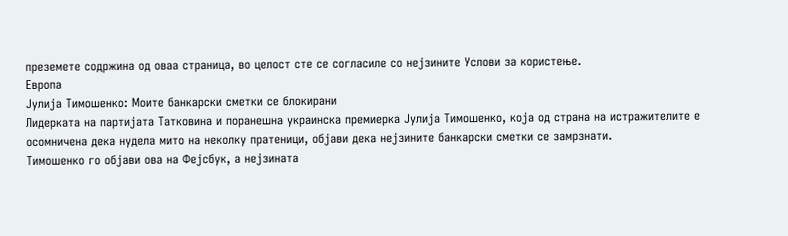преземете содржина од оваа страница, во целост сте се согласиле со нејзините Услови за користење.
Европа
Јулија Тимошенко: Моите банкарски сметки се блокирани
Лидерката на партијата Татковина и поранешна украинска премиерка Јулија Тимошенко, која од страна на истражителите е осомничена дека нудела мито на неколку пратеници, објави дека нејзините банкарски сметки се замрзнати.
Тимошенко го објави ова на Фејсбук, а нејзината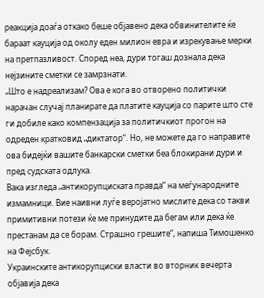реакција доаѓа откако беше објавено дека обвинителите ќе бараат кауција од околу еден милион евра и изрекување мерки на претпазливост. Според неа, дури тогаш дознала дека нејзините сметки се замрзнати.
„Што е надреализам? Ова е кога во отворено политички нарачан случај планирате да платите кауција со парите што сте ги добиле како компензација за политичкиот прогон на одреден кратковид „диктатор“. Но, не можете да го направите ова бидејќи вашите банкарски сметки беа блокирани дури и пред судската одлука.
Вака изгледа „антикорупциската правда“ на меѓународните измамници. Вие наивни луѓе веројатно мислите дека со такви примитивни потези ќе ме принудите да бегам или дека ќе престанам да се борам. Страшно грешите“, напиша Тимошенко на Фејсбук.
Украинските антикорупциски власти во вторник вечерта објавија дека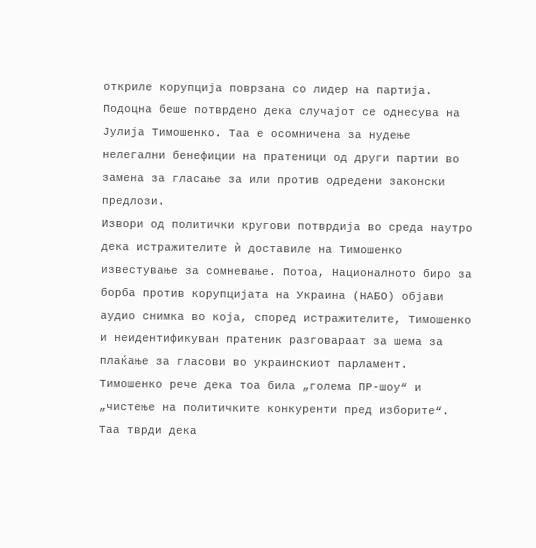откриле корупција поврзана со лидер на партија. Подоцна беше потврдено дека случајот се однесува на Јулија Тимошенко. Таа е осомничена за нудење нелегални бенефиции на пратеници од други партии во замена за гласање за или против одредени законски предлози.
Извори од политички кругови потврдија во среда наутро дека истражителите ѝ доставиле на Тимошенко известување за сомневање. Потоа, Националното биро за борба против корупцијата на Украина (НАБО) објави аудио снимка во која, според истражителите, Тимошенко и неидентификуван пратеник разговараат за шема за плаќање за гласови во украинскиот парламент.
Тимошенко рече дека тоа била „голема ПР-шоу“ и „чистење на политичките конкуренти пред изборите“. Таа тврди дека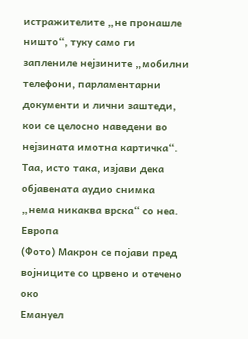истражителите „не пронашле ништо“, туку само ги заплениле нејзините „мобилни телефони, парламентарни документи и лични заштеди, кои се целосно наведени во нејзината имотна картичка“. Таа, исто така, изјави дека објавената аудио снимка „нема никаква врска“ со неа.
Европа
(Фото) Макрон се појави пред војниците со црвено и отечено око
Емануел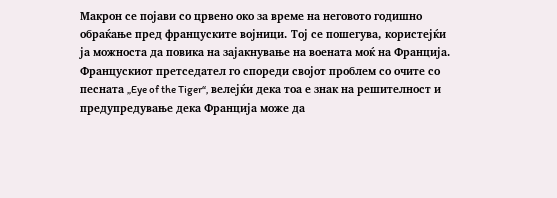Макрон се појави со црвено око за време на неговото годишно обраќање пред француските војници. Тој се пошегува, користејќи ја можноста да повика на зајакнување на воената моќ на Франција.
Францускиот претседател го спореди својот проблем со очите со песната „Eye of the Tiger“, велејќи дека тоа е знак на решителност и предупредување дека Франција може да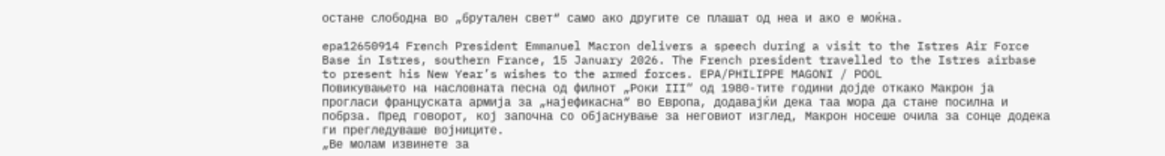остане слободна во „брутален свет“ само ако другите се плашат од неа и ако е моќна.

epa12650914 French President Emmanuel Macron delivers a speech during a visit to the Istres Air Force Base in Istres, southern France, 15 January 2026. The French president travelled to the Istres airbase to present his New Year’s wishes to the armed forces. EPA/PHILIPPE MAGONI / POOL
Повикувањето на насловната песна од филнот „Роки III“ од 1980-тите години дојде откако Макрон ја прогласи француската армија за „најефикасна“ во Европа, додавајќи дека таа мора да стане посилна и побрза. Пред говорот, кој започна со објаснување за неговиот изглед, Макрон носеше очила за сонце додека ги прегледуваше војниците.
„Ве молам извинете за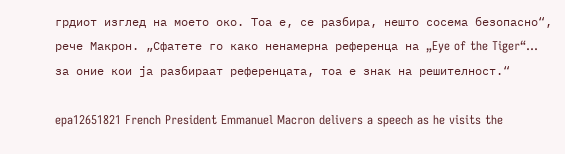грдиот изглед на моето око. Тоа е, се разбира, нешто сосема безопасно“, рече Макрон. „Сфатете го како ненамерна референца на „Eye of the Tiger“… за оние кои ја разбираат референцата, тоа е знак на решителност.“

epa12651821 French President Emmanuel Macron delivers a speech as he visits the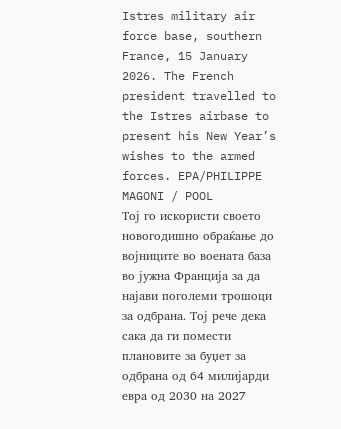Istres military air force base, southern France, 15 January 2026. The French president travelled to the Istres airbase to present his New Year’s wishes to the armed forces. EPA/PHILIPPE MAGONI / POOL
Тој го искористи своето новогодишно обраќање до војниците во воената база во јужна Франција за да најави поголеми трошоци за одбрана. Тој рече дека сака да ги помести плановите за буџет за одбрана од 64 милијарди евра од 2030 на 2027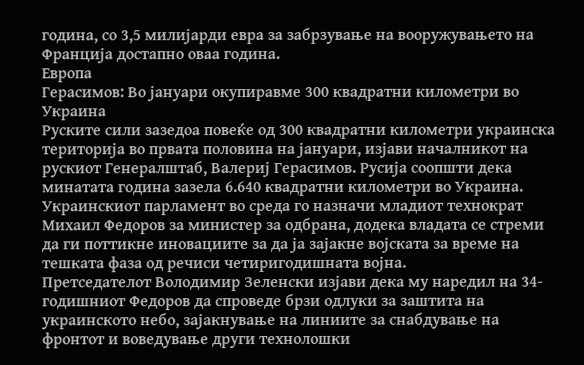година, со 3,5 милијарди евра за забрзување на вооружувањето на Франција достапно оваа година.
Европа
Герасимов: Во јануари окупиравме 300 квадратни километри во Украина
Руските сили зазедоа повеќе од 300 квадратни километри украинска територија во првата половина на јануари, изјави началникот на рускиот Генералштаб, Валериј Герасимов. Русија соопшти дека минатата година зазела 6.640 квадратни километри во Украина.
Украинскиот парламент во среда го назначи младиот технократ Михаил Федоров за министер за одбрана, додека владата се стреми да ги поттикне иновациите за да ја зајакне војската за време на тешката фаза од речиси четиригодишната војна.
Претседателот Володимир Зеленски изјави дека му наредил на 34-годишниот Федоров да спроведе брзи одлуки за заштита на украинското небо, зајакнување на линиите за снабдување на фронтот и воведување други технолошки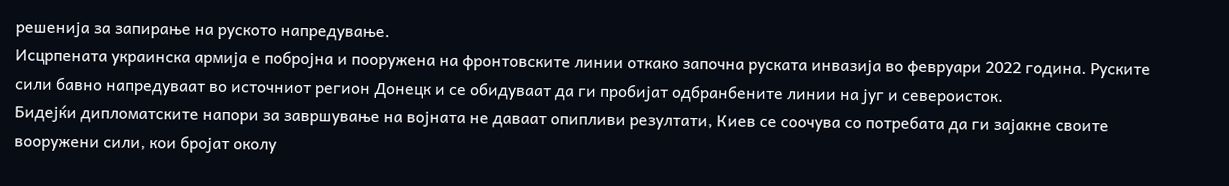решенија за запирање на руското напредување.
Исцрпената украинска армија е побројна и пооружена на фронтовските линии откако започна руската инвазија во февруари 2022 година. Руските сили бавно напредуваат во источниот регион Донецк и се обидуваат да ги пробијат одбранбените линии на југ и североисток.
Бидејќи дипломатските напори за завршување на војната не даваат опипливи резултати, Киев се соочува со потребата да ги зајакне своите вооружени сили, кои бројат околу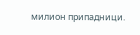милион припадници.